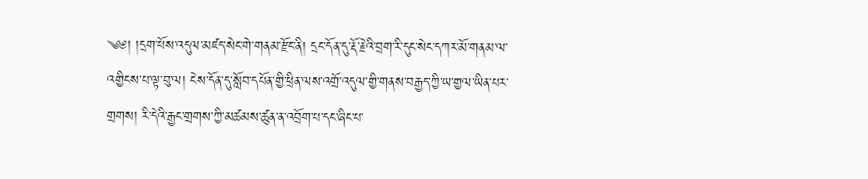༄༅། །དྲག་པོས་འདུལ་མཛད་སེང་གེ་གནམ་རྫོང་ནི། དྲང་དོན་དུ་རྡོ་རྗེའི་བྲག་རི་དུང་སེང་དཀར་མོ་གནམ་ལ་འགྱིངས་པ་ལྟ་བུ་ལ། ངེས་དོན་དུ་སློབ་དཔོན་གྱི་ཕྲིན་ལས་འགྲོ་འདུལ་གྱི་གནས་བརྒྱད་ཀྱི་ཡ་གྱལ་ཡིན་པར་གྲགས། རི་དེའི་རྒྱང་གྲགས་ཀྱི་མཚམས་ཚུན་ན་འབྲོག་པ་དང་ཞིང་པ་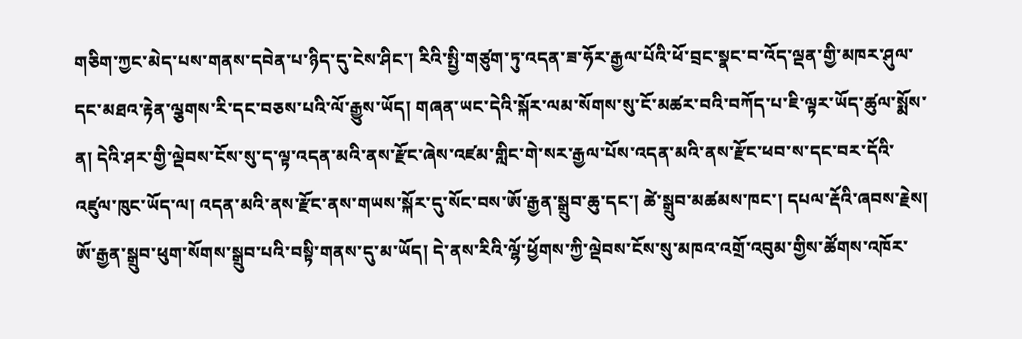གཅིག་ཀྱང་མེད་པས་གནས་དབེན་པ་ཉིད་དུ་ངེས་ཤིང་། རིའི་སྤྱི་གཙུག་ཏུ་འདན་ཟ་ཧོར་རྒྱལ་པོའི་ཕོ་བྲང་སྣང་བ་འོད་ལྡན་གྱི་མཁར་ཤུལ་དང་མཐའ་རྟེན་ལྕགས་རི་དང་བཅས་པའི་ལོ་རྒྱུས་ཡོད། གཞན་ཡང་དེའི་སྐོར་ལམ་སོགས་སུ་ངོ་མཚར་བའི་བཀོད་པ་ཇི་ལྟར་ཡོད་ཚུལ་སྨོས་ན། དེའི་ཤར་གྱི་ལྡེབས་ངོས་སུ་ད་ལྟ་འདན་མའི་ནས་རྫོང་ཞེས་འཛམ་གླིང་གེ་སར་རྒྱལ་པོས་འདན་མའི་ནས་རྫོང་ཕབ་ས་དང་བར་དོའི་འཛུལ་ཁུང་ཡོད་ལ། འདན་མའི་ནས་རྫོང་ནས་གཡས་སྐོར་དུ་སོང་བས་ཨོ་རྒྱན་སྒྲུབ་ཆུ་དང་། ཚེ་སྒྲུབ་མཚམས་ཁང་། དཔལ་རྡོའི་ཞབས་རྗེས། ཨོ་རྒྱན་སྒྲུབ་ཕུག་སོགས་སྒྲུབ་པའི་བསྟི་གནས་དུ་མ་ཡོད། དེ་ནས་རིའི་ལྷོ་ཕྱོགས་ཀྱི་ལྡེབས་ངོས་སུ་མཁའ་འགྲོ་འབུམ་གྱིས་ཚོགས་འཁོར་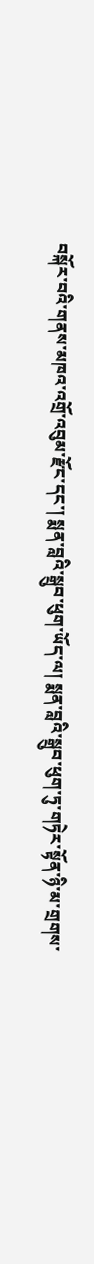བསྐོར་བའི་གནས་མཁའ་འགྲོ་འབུམ་རྫོང་དང་། སྨན་བླའི་སྒྲུབ་ཕུག་ཡོད་ལ། སྨན་བླའི་སྒྲུབ་ཕུག་ཏུ་གཏེར་སྟོན་ཉི་མ་གྲགས་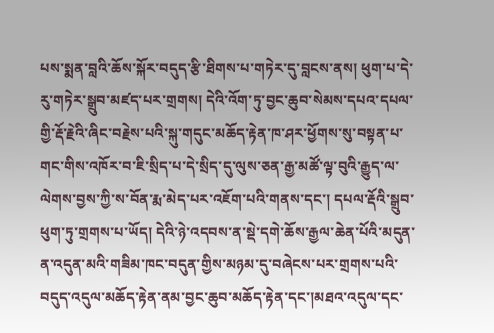པས་སྨན་བླའི་ཆོས་སྐོར་བདུད་རྩི་ཐིགས་པ་གཏེར་དུ་བླངས་ནས། ཕུག་པ་དེ་རུ་གཏེར་སྒྲུབ་མཛད་པར་གྲགས། དེའི་འོག་ཏུ་བྱང་ཆུབ་སེམས་དཔའ་དཔལ་གྱི་རྡོ་རྗེའི་ཞིང་བརྗེས་པའི་སྐུ་གདུང་མཆོད་རྟེན་ཁ་ཤར་ཕྱོགས་སུ་བསྟན་པ་གང་གིས་འཁོར་བ་ཇི་སྲིད་པ་དེ་སྲིད་དུ་ལུས་ཅན་རྒྱ་མཚོ་ལྟ་བུའི་རྒྱུད་ལ་ལེགས་བྱས་ཀྱི་ས་བོན་རྨ་མེད་པར་འཇོག་པའི་གནས་དང་། དཔལ་རྡོའི་སྒྲུབ་ཕུག་ཏུ་གྲགས་པ་ཡོད། དེའི་ཉེ་འདབས་ན་སྡེ་དགེ་ཆོས་རྒྱལ་ཆེན་པོའི་མདུན་ན་འདུན་མའི་གཟིམ་ཁང་བདུན་གྱིས་མཉམ་དུ་བཞེངས་པར་གྲགས་པའི་བདུད་འདུལ་མཆོད་རྟེན་ནམ་བྱང་ཆུབ་མཆོད་རྟེན་དང་།མཐའ་འདུལ་དང་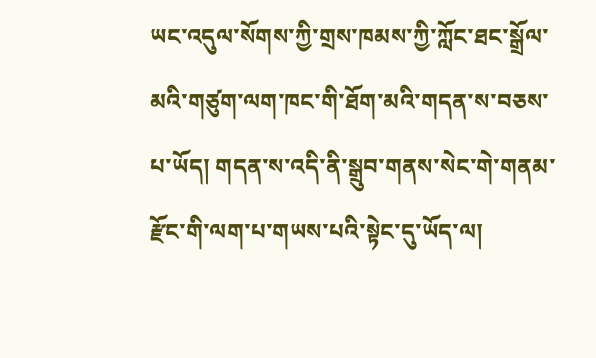ཡང་འདུལ་སོགས་ཀྱི་གྲས་ཁམས་ཀྱི་ཀློང་ཐང་སྒྲོལ་མའི་གཙུག་ལག་ཁང་གི་ཐོག་མའི་གདན་ས་བཅས་པ་ཡོད། གདན་ས་འདི་ནི་སྒྲུབ་གནས་སེང་གེ་གནམ་རྫོང་གི་ལག་པ་གཡས་པའི་སྟེང་དུ་ཡོད་ལ།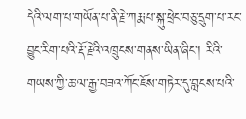དེའི་ལག་པ་གཡོན་པ་ནི་རྗེ་ཀརྨ་པ་སྐུ་ཕྲེང་བཅུ་དྲུག་པ་རང་བྱུང་རིག་པའི་རྡོ་རྗེའི་འཁྲུངས་གནས་ཡིན་ཞིང་། རིའི་གཡས་ཀྱི་ཆ་ལ་རྒྱ་བཟའ་ཀོང་ཇོས་གཏེར་དུ་བླངས་པའི་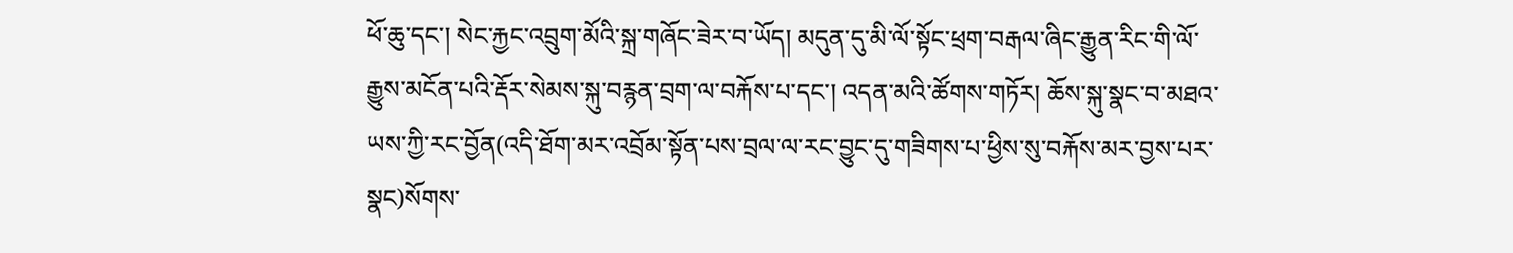ཕོ་ཆུ་དང་། སེང་རྐྱང་འབྲུག་མོའི་སྐྲ་གཞོང་ཟེར་བ་ཡོད། མདུན་དུ་མི་ལོ་སྟོང་ཕྲག་བརྒལ་ཞིང་རྒྱུན་རིང་གི་ལོ་རྒྱུས་མངོན་པའི་རྡོར་སེམས་སྐུ་བརྙན་བྲག་ལ་བརྐོས་པ་དང་། འདན་མའི་ཚོགས་གཏོར། ཆོས་སྐུ་སྣང་བ་མཐའ་ཡས་ཀྱི་རང་བྱོན(འདི་ཐོག་མར་འབྲོམ་སྟོན་པས་བྲལ་ལ་རང་བྱུང་དུ་གཟིགས་པ་ཕྱིས་སུ་བརྐོས་མར་བྱས་པར་སྣང)སོགས་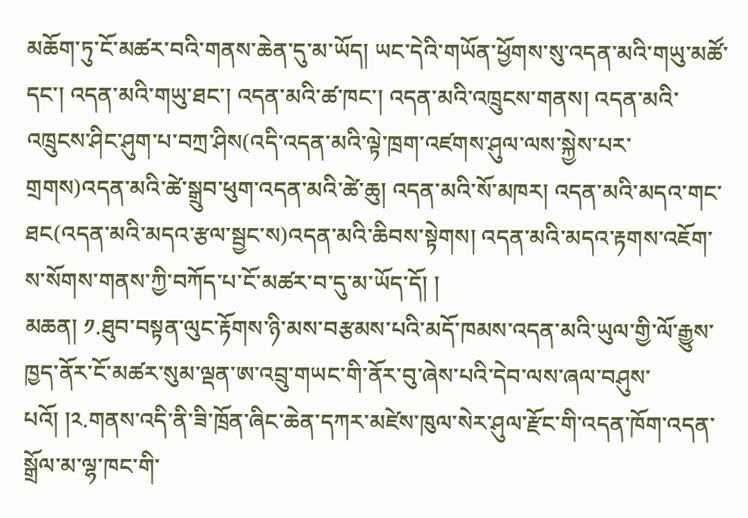མཆོག་ཏུ་ངོ་མཚར་བའི་གནས་ཆེན་དུ་མ་ཡོད། ཡང་དེའི་གཡོན་ཕྱོགས་སུ་འདན་མའི་གཡུ་མཚོ་དང་། འདན་མའི་གཡུ་ཐང་། འདན་མའི་ཚ་ཁང་། འདན་མའི་འཁྲུངས་གནས། འདན་མའི་འཁྲུངས་ཤིང་ཤུག་པ་བཀྲ་ཤིས(འདི་འདན་མའི་ལྟེ་ཁྲག་འཛགས་ཤུལ་ལས་སྐྱེས་པར་གྲགས)འདན་མའི་ཚེ་སྒྲུབ་ཕུག་འདན་མའི་ཚེ་ཆུ། འདན་མའི་སོ་མཁར། འདན་མའི་མདའ་གང་ཐང(འདན་མའི་མདའ་རྩལ་སྦྱང་ས)འདན་མའི་ཆིབས་སྟེགས། འདན་མའི་མདའ་རྟགས་འཇོག་ས་སོགས་གནས་ཀྱི་བཀོད་པ་ངོ་མཚར་བ་དུ་མ་ཡོད་དོ། །
མཆན། ༡.ཐུབ་བསྟན་ལུང་རྟོགས་ཉི་མས་བརྩམས་པའི་མདོ་ཁམས་འདན་མའི་ཡུལ་གྱི་ལོ་རྒྱུས་ཁྱད་ནོར་ངོ་མཚར་སུམ་ལྡན་ཨ་འབྲུ་གཡང་གི་ནོར་བུ་ཞེས་པའི་དེབ་ལས་ཞལ་བཤུས་པའོ། །༢.གནས་འདི་ནི་ཟི་ཁྲོན་ཞིང་ཆེན་དཀར་མཛེས་ཁུལ་སེར་ཤུལ་རྫོང་གི་འདན་ཁོག་འདན་སྒྲོལ་མ་ལྷ་ཁང་གི་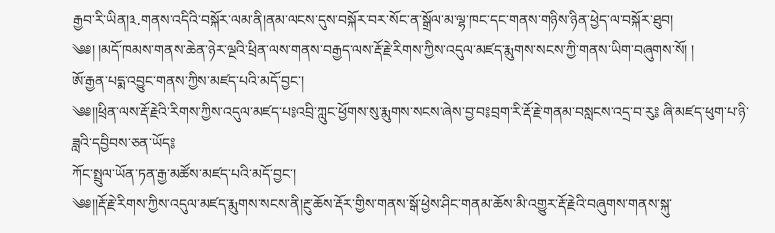རྒྱབ་རི་ཡིན།༣.གནས་འདིའི་བསྐོར་ལམ་ནི།ནམ་ལངས་དུས་བསྐོར་བར་སོང་ན་སྒྲོལ་མ་ལྷ་ཁང་དང་གནས་གཉིས་ཉིན་ཕྱེད་ལ་བསྐོར་ཐུབ།
༄༅། །མདོ་ཁམས་གནས་ཆེན་ཉེར་ལྔའི་ཕྲིན་ལས་གནས་བརྒྱད་ལས་རྡོ་རྗེ་རིགས་ཀྱིས་འདུལ་མཛད་རྨུགས་སངས་ཀྱི་གནས་ཡིག་བཞུགས་སོ། །
ཨོ་རྒྱན་པདྨ་འབྱུང་གནས་ཀྱིས་མཛད་པའི་མདོ་བྱང་།
༄༅།།ཕྲིན་ལས་རྡོ་རྗེའི་རིགས་ཀྱིས་འདུལ་མཛད་པ༔འབྲི་ཀླུང་ཕྱོགས་སུ་རྨུགས་སངས་ཞེས་བྱ་བ༔བྲག་རི་རྡོ་རྗེ་གནམ་བསླངས་འདྲ་བ་རུ༔ ཞི་མཛད་ཕུག་པ་ཉི་ཟླའི་དབྱིབས་ཅན་ཡོད༔
ཀོང་སྤྲུལ་ཡོན་ཏན་རྒྱ་མཚོས་མཛད་པའི་མདོ་བྱང་།
༄༅།།རྡོ་རྗེ་རིགས་ཀྱིས་འདུལ་མཛད་རྨུགས་སངས་ནི།རྔུ་ཆོས་རྡོར་གྱིས་གནས་སྒོ་ཕྱེས་ཤིང་གནམ་ཆོས་མི་འགྱུར་རྡོ་རྗེའི་བཞུགས་གནས་སྐུ་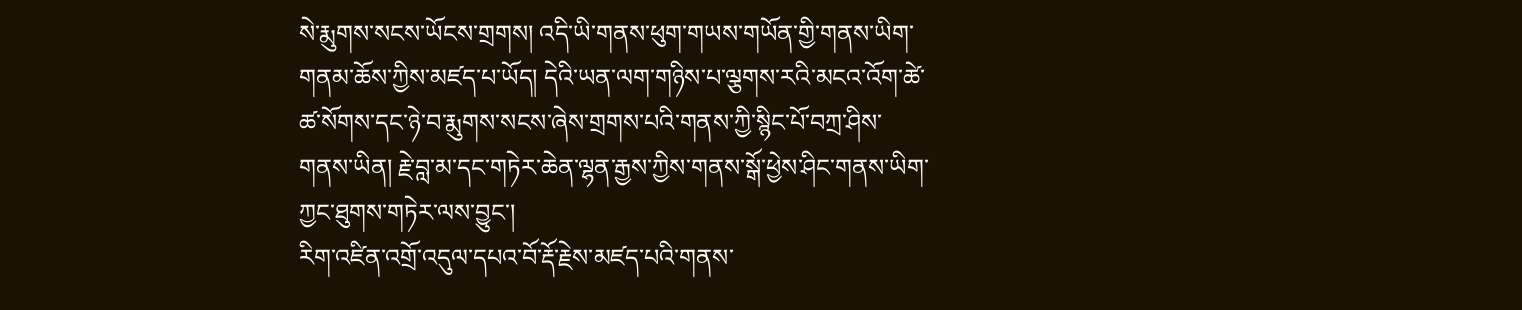སེ་རྨུགས་སངས་ཡོངས་གྲགས། འདི་ཡི་གནས་ཕུག་གཡས་གཡོན་གྱི་གནས་ཡིག་གནམ་ཆོས་ཀྱིས་མཛད་པ་ཡོད། དེའི་ཡན་ལག་གཉིས་པ་ལྕགས་རའི་མངའ་འོག་ཚེ་ཚ་སོགས་དང་ཉེ་བ་རྨུགས་སངས་ཞེས་གྲགས་པའི་གནས་ཀྱི་སྙིང་པོ་བཀྲ་ཤིས་གནས་ཡིན། རྗེ་བླ་མ་དང་གཏེར་ཆེན་ལྷན་རྒྱས་ཀྱིས་གནས་སྒོ་ཕྱེས་ཤིང་གནས་ཡིག་ཀྱང་ཐུགས་གཏེར་ལས་བྱུང་།
རིག་འཛིན་འགྲོ་འདུལ་དཔའ་བོ་རྡོ་རྗེས་མཛད་པའི་གནས་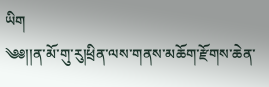ཡིག
༄༅།།ན་མོ་གུ་རུ།ཕྲིན་ལས་གནས་མཆོག་རྫོགས་ཆེན་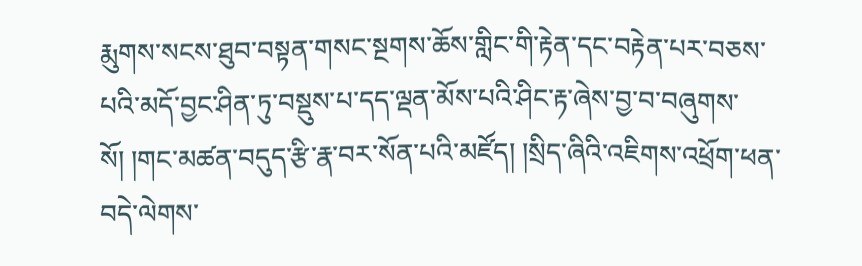རྨུགས་སངས་ཐུབ་བསྟན་གསང་སྔགས་ཆོས་གླིང་གི་རྟེན་དང་བརྟེན་པར་བཅས་པའི་མདོ་བྱང་ཤིན་ཏུ་བསྡུས་པ་དད་ལྡན་མོས་པའི་ཤིང་རྟ་ཞེས་བྱ་བ་བཞུགས་སོ། །གང་མཚན་བདུད་རྩི་རྣ་བར་སོན་པའི་མཛོད། །སྲིད་ཞིའི་འཇིགས་འཕྲོག་ཕན་བདེ་ལེགས་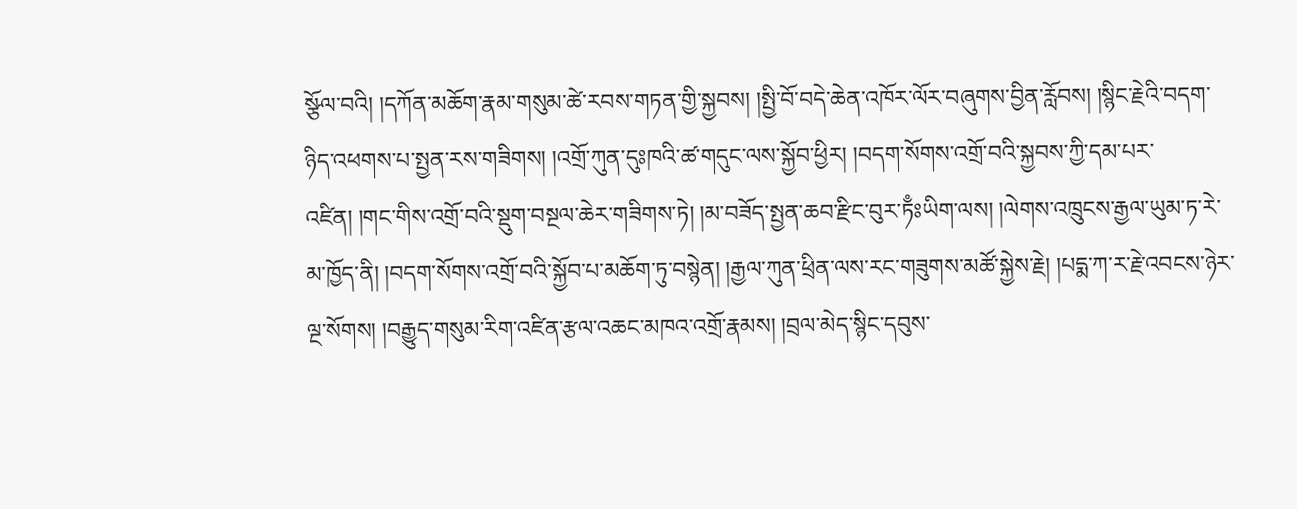སྩོལ་བའི། །དཀོན་མཆོག་རྣམ་གསུམ་ཚེ་རབས་གཏན་གྱི་སྐྱབས། །སྤྱི་བོ་བདེ་ཆེན་འཁོར་ལོར་བཞུགས་བྱིན་རློབས། །སྙིང་རྗེའི་བདག་ཉིད་འཕགས་པ་སྤྱན་རས་གཟིགས། །འགྲོ་ཀུན་དུཿཁའི་ཚ་གདུང་ལས་སྐྱོབ་ཕྱིར། །བདག་སོགས་འགྲོ་བའི་སྐྱབས་ཀྱི་དམ་པར་འཛིན། །གང་གིས་འགྲོ་བའི་སྡུག་བསྔལ་ཆེར་གཟིགས་ཏེ། །མ་བཟོད་སྤྱན་ཆབ་རྫིང་བུར་ཏྃཿཡིག་ལས། །ལེགས་འཁྲུངས་རྒྱལ་ཡུམ་ཏ་རེ་མ་ཁྱོད་ནི། །བདག་སོགས་འགྲོ་བའི་སྐྱོབ་པ་མཆོག་ཏུ་བསྙེན། །རྒྱལ་ཀུན་ཕྲིན་ལས་རང་གཟུགས་མཚོ་སྐྱེས་རྗེ། །པདྨ་ཀ་ར་རྗེ་འབངས་ཉེར་ལྔ་སོགས། །བརྒྱུད་གསུམ་རིག་འཛིན་རྩལ་འཆང་མཁའ་འགྲོ་རྣམས། །བྲལ་མེད་སྙིང་དབུས་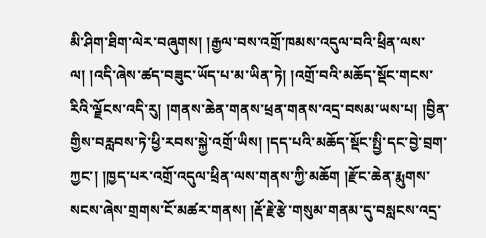མི་ཤིག་ཐིག་ལེར་བཞུགས། །རྒྱལ་བས་འགྲོ་ཁམས་འདུལ་བའི་ཕྲིན་ལས་ལ། །འདི་ཞེས་ཚད་བཟུང་ཡོད་པ་མ་ཡིན་ཏེ། །འགྲོ་བའི་མཆོད་སྡོང་གངས་རིའི་ལྗོངས་འདི་རུ། །གནས་ཆེན་གནས་ཕྲན་གནས་འདྲ་བསམ་ཡས་པ། །བྱིན་གྱིས་བརླབས་ཏེ་ཕྱི་རབས་སྐྱེ་འགྲོ་ཡིས། །དད་པའི་མཆོད་སྡོང་སྤྱི་དང་བྱེ་བྲག་ཀྱང་། །ཁྱད་པར་འགྲོ་འདུལ་ཕྲིན་ལས་གནས་ཀྱི་མཆོག །རྫོང་ཆེན་རྨུགས་སངས་ཞེས་གྲགས་ངོ་མཚར་གནས། །རྡོ་རྗེ་རྩེ་གསུམ་གནམ་དུ་བསླངས་འདྲ་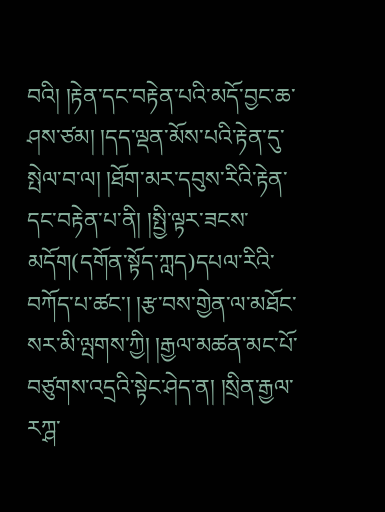བའི། །རྟེན་དང་བརྟེན་པའི་མདོ་བྱང་ཆ་ཤས་ཙམ། །དད་ལྡན་མོས་པའི་རྟེན་དུ་སྤེལ་བ་ལ། །ཐོག་མར་དབུས་རིའི་རྟེན་དང་བརྟེན་པ་ནི། །སྤྱི་ལྟར་ཟངས་མདོག(དགོན་སྟོད་ཀླད)དཔལ་རིའི་བཀོད་པ་ཚང་། །རྩ་བས་གྱེན་ལ་མཐོང་སར་མི་ལྤགས་ཀྱི། །རྒྱལ་མཚན་མང་པོ་བཙུགས་འདྲའི་སྟེང་ཤེད་ན། །སྲིན་རྒྱལ་རཀྴ་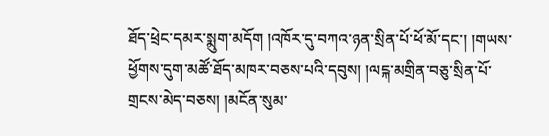ཐོད་ཕྲེང་དམར་སྨུག་མདོག །འཁོར་དུ་བཀའ་ཉན་སྲིན་པོ་ཕོ་མོ་དང་། །གཡས་ཕྱོགས་དུག་མཚོ་ཐོད་མཁར་བཅས་པའི་དབུས། །ལངྐ་མགྲིན་བཅུ་སྲིན་པོ་གྲངས་མེད་བཅས། །མངོན་སུམ་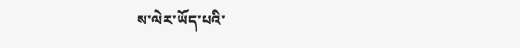ས་ལེར་ཡོད་པའི་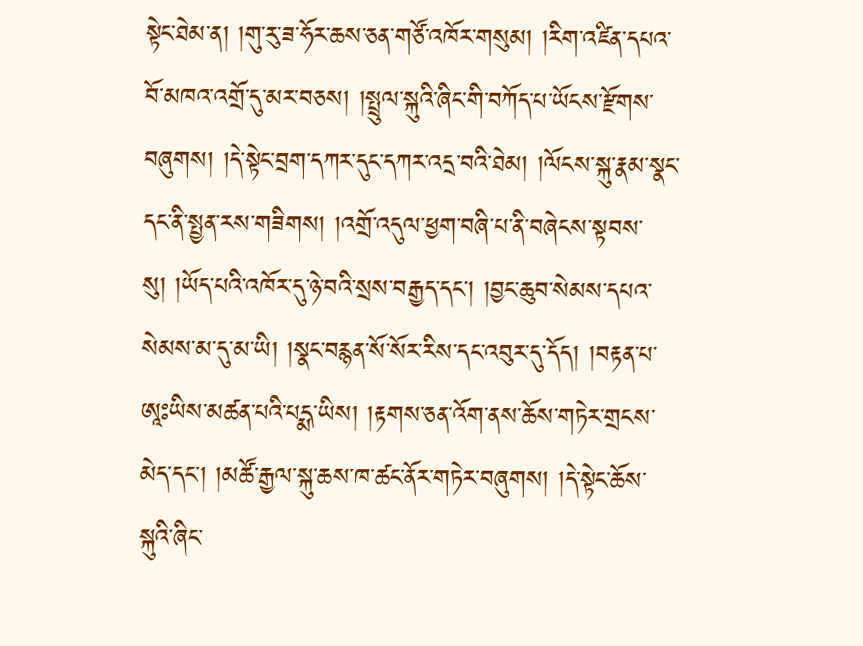སྟེང་ཐེམ་ན། །གུ་རུ་ཟ་ཧོར་ཆས་ཅན་གཙོ་འཁོར་གསུམ། །རིག་འཛིན་དཔའ་བོ་མཁའ་འགྲོ་དུ་མར་བཅས། །སྤྲུལ་སྐུའི་ཞིང་གི་བཀོད་པ་ཡོངས་རྫོགས་བཞུགས། །དེ་སྟེང་བྲག་དཀར་དུང་དཀར་འདྲ་བའི་ཐེམ། །ལོངས་སྐུ་རྣམ་སྣང་དང་ནི་སྤྱན་རས་གཟིགས། །འགྲོ་འདུལ་ཕྱག་བཞི་པ་ནི་བཞེངས་སྟབས་སུ། །ཡོད་པའི་འཁོར་དུ་ཉེ་བའི་སྲས་བརྒྱད་དང་། །བྱང་ཆུབ་སེམས་དཔའ་སེམས་མ་དུ་མ་ཡི། །སྣང་བརྙན་སོ་སོར་རིས་དང་འབུར་དུ་དོད། །བརྟན་པ་ཨཱཿཡིས་མཚན་པའི་པདྨ་ཡིས། །རྟགས་ཅན་འོག་ནས་ཆོས་གཏེར་གྲངས་མེད་དང་། །མཚོ་རྒྱལ་སྐུ་ཆས་ཁ་ཚང་ནོར་གཏེར་བཞུགས། །དེ་སྟེང་ཆོས་སྐུའི་ཞིང་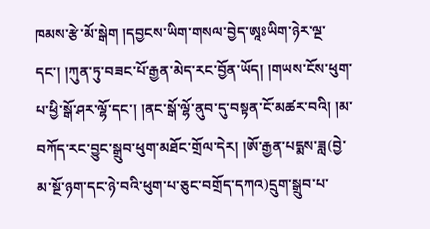ཁམས་རྩེ་མོ་སྒེག །དབྱངས་ཡིག་གསལ་བྱེད་ཨཱཿཡིག་ཉེར་ལྔ་དང་། །ཀུན་ཏུ་བཟང་པོ་རྒྱན་མེད་རང་བྱོན་ཡོད། །གཡས་ངོས་ཕུག་པ་ཕྱི་སྒོ་ཤར་ལྷོ་དང་། །ནང་སྒོ་ལྷོ་ནུབ་དུ་བསྟན་ངོ་མཚར་བའི། །མ་བཀོད་རང་བྱུང་སྒྲུབ་ཕུག་མཐོང་གྲོལ་དེར། །ཨོ་རྒྱན་པདྨས་ཟླ(བྱེ་མ་སྔོ་ཉག་དང་ཉེ་བའི་ཕུག་པ་ཅུང་བགྲོད་དཀའ)དྲུག་སྒྲུབ་པ་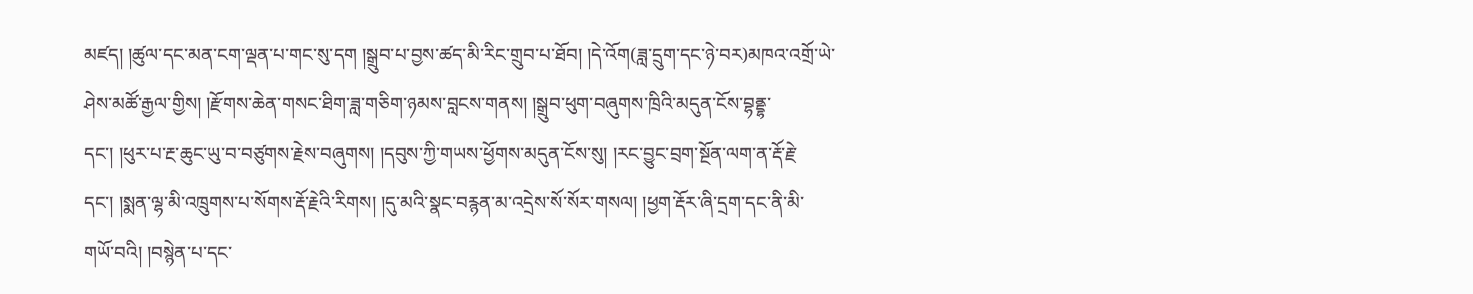མཛད། །ཚུལ་དང་མན་ངག་ལྡན་པ་གང་སུ་དག །སྒྲུབ་པ་བྱས་ཚད་མི་རིང་གྲུབ་པ་ཐོབ། །དེ་འོག(ཟླ་དྲུག་དང་ཉེ་བར)མཁའ་འགྲོ་ཡེ་ཤེས་མཚོ་རྒྱལ་གྱིས། །རྫོགས་ཆེན་གསང་ཐིག་ཟླ་གཅིག་ཉམས་བླངས་གནས། །སྒྲུབ་ཕུག་བཞུགས་ཁྲིའི་མདུན་ངོས་བྷནྡྷ་དང་། །ཕུར་པ་རྔ་ཆུང་ཡུ་བ་བཙུགས་རྗེས་བཞུགས། །དབུས་ཀྱི་གཡས་ཕྱོགས་མདུན་ངོས་སུ། །རང་བྱུང་བྲག་སྔོན་ལག་ན་རྡོ་རྗེ་དང་། །སྨན་ལྷ་མི་འཁྲུགས་པ་སོགས་རྡོ་རྗེའི་རིགས། །དུ་མའི་སྣང་བརྙན་མ་འདྲེས་སོ་སོར་གསལ། །ཕྱག་རྡོར་ཞི་དྲག་དང་ནི་མི་གཡོ་བའི། །བསྙེན་པ་དང་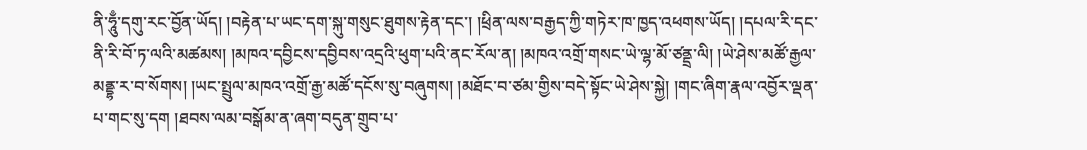ནི་ཧཱུྃ་དགུ་རང་བྱོན་ཡོད། །བརྟེན་པ་ཡང་དག་སྐུ་གསུང་ཐུགས་རྟེན་དང་། །ཕྲིན་ལས་བརྒྱད་ཀྱི་གཏེར་ཁ་ཁྱད་འཕགས་ཡོད། །དཔལ་རི་དང་ནི་རི་བོ་ཏ་ལའི་མཚམས། །མཁའ་དབྱིངས་དབྱིབས་འདྲའི་ཕུག་པའི་ནང་རོལ་ན། །མཁའ་འགྲོ་གསང་ཡེ་ལྷ་མོ་ཙནྡྲ་ལི། །ཡེ་ཤེས་མཚོ་རྒྱལ་མནྡྷ་ར་བ་སོགས། །ཡང་སྤྲུལ་མཁའ་འགྲོ་རྒྱ་མཚོ་དངོས་སུ་བཞུགས། །མཐོང་བ་ཙམ་གྱིས་བདེ་སྟོང་ཡེ་ཤེས་སྐྱེ། །གང་ཞིག་རྣལ་འབྱོར་ལྡན་པ་གང་སུ་དག །ཐབས་ལམ་བསྒོམ་ན་ཞག་བདུན་གྲུབ་པ་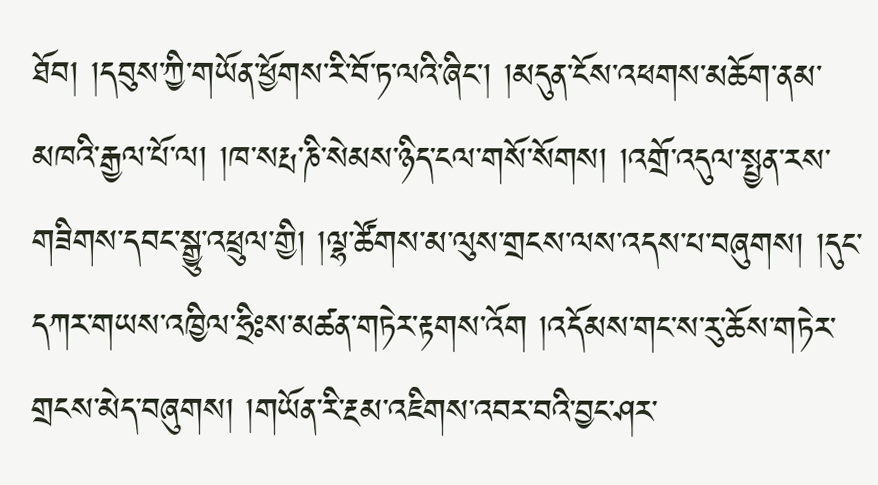ཐོབ། །དབུས་ཀྱི་གཡོན་ཕྱོགས་རི་བོ་ཏ་ལའི་ཞིང་། །མདུན་ངོས་འཕགས་མཆོག་ནམ་མཁའི་རྒྱལ་པོ་ལ། །ཁ་སརྤ་ཎི་སེམས་ཉིད་ངལ་གསོ་སོགས། །འགྲོ་འདུལ་སྤྱན་རས་གཟིགས་དབང་སྒྱུ་འཕྲུལ་གྱི། །ལྷ་ཚོགས་མ་ལུས་གྲངས་ལས་འདས་པ་བཞུགས། །དུང་དཀར་གཡས་འཁྱིལ་ཧྲིཿས་མཚན་གཏེར་རྟགས་འོག །འདོམས་གང་ས་རུ་ཆོས་གཏེར་གྲངས་མེད་བཞུགས། །གཡོན་རི་རྔམ་འཇིགས་འབར་བའི་བྱང་ཤར་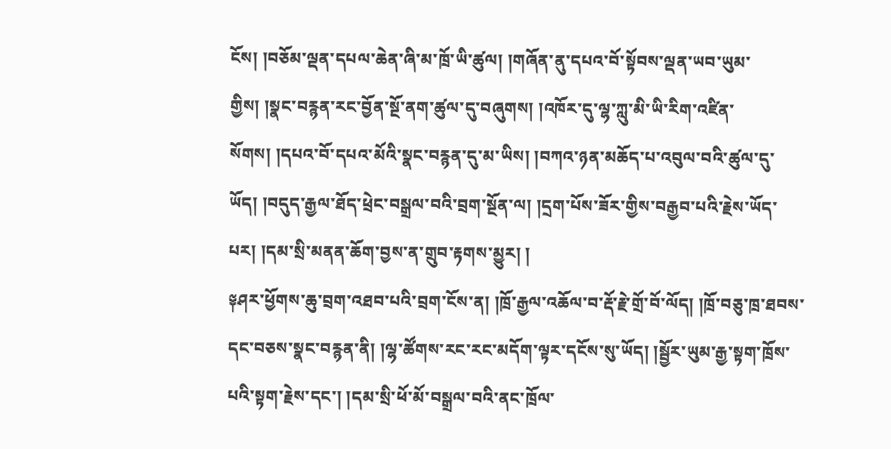ངོས། །བཅོམ་ལྡན་དཔལ་ཆེན་ཞི་མ་ཁྲོ་ཡི་ཚུལ། །གཞོན་ནུ་དཔའ་བོ་སྟོབས་ལྡན་ཡབ་ཡུམ་གྱིས། །སྣང་བརྙན་རང་བྱོན་སྔོ་ནག་ཚུལ་དུ་བཞུགས། །འཁོར་དུ་ལྷ་ཀླུ་མི་ཡི་རིག་འཛིན་སོགས། །དཔའ་བོ་དཔའ་མོའི་སྣང་བརྙན་དུ་མ་ཡིས། །བཀའ་ཉན་མཆོད་པ་འབུལ་བའི་ཚུལ་དུ་ཡོད། །བདུད་རྒྱལ་ཐོད་ཕྲེང་བསྒྲལ་བའི་བྲག་སྔོན་ལ། །དྲག་པོས་ཟོར་གྱིས་བརྒྱབ་པའི་རྗེས་ཡོད་པར། །དམ་སྲི་མནན་ཆོག་བྱས་ན་གྲུབ་རྟགས་མྱུར། །
༈ཤར་ཕྱོགས་ཆུ་བྲག་འཐབ་པའི་བྲག་ངོས་ན། །ཁྲོ་རྒྱལ་འཆོལ་བ་རྡོ་རྗེ་གྲོ་བོ་ལོད། །ཁྲོ་བཅུ་ཁྲ་ཐབས་དང་བཅས་སྣང་བརྙན་ནི། །ལྷ་ཚོགས་རང་རང་མདོག་ལྟར་དངོས་སུ་ཡོད། །སྦྱོར་ཡུམ་རྒྱ་སྟག་ཁྲོས་པའི་སྟག་རྗེས་དང་། །དམ་སྲི་ཕོ་མོ་བསྒྲལ་བའི་ནང་ཁྲོལ་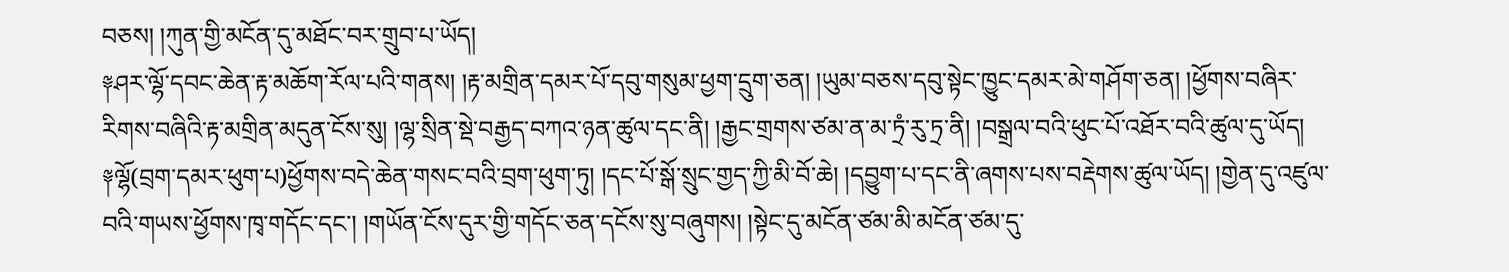བཅས། །ཀུན་གྱི་མངོན་དུ་མཐོང་བར་གྲུབ་པ་ཡོད།
༈ཤར་ལྷོ་དབང་ཆེན་རྟ་མཆོག་རོལ་པའི་གནས། །རྟ་མགྲིན་དམར་པོ་དབུ་གསུམ་ཕྱག་དྲུག་ཅན། །ཡུམ་བཅས་དབུ་སྟེང་ཁྱུང་དམར་མེ་གཤོག་ཅན། །ཕྱོགས་བཞིར་རིགས་བཞིའི་རྟ་མགྲིན་མདུན་ངོས་སུ། །ལྷ་སྲིན་སྡེ་བརྒྱད་བཀའ་ཉན་ཚུལ་དང་ནི། །རྒྱང་གྲགས་ཙམ་ན་མ་ཏྲཾ་རུ་ཏྲ་ནི། །བསྒྲལ་བའི་ཕུང་པོ་འཐོར་བའི་ཚུལ་དུ་ཡོད།
༈ལྷོ(བྲག་དམར་ཕུག་པ)ཕྱོགས་བདེ་ཆེན་གསང་བའི་བྲག་ཕུག་ཏུ། །དང་པོ་སྒོ་སྲུང་གྱད་ཀྱི་མི་བོ་ཆེ། །དབྱུག་པ་དང་ནི་ཞགས་པས་བརྡེགས་ཚུལ་ཡོད། །གྱེན་དུ་འཛུལ་བའི་གཡས་ཕྱོགས་ཁྭ་གདོང་དང་། །གཡོན་ངོས་དུར་གྱི་གདོང་ཅན་དངོས་སུ་བཞུགས། །སྟེང་དུ་མངོན་ཙམ་མི་མངོན་ཙམ་དུ་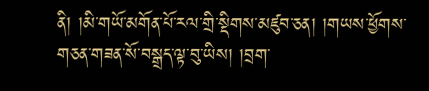ནི། །མི་གཡོ་མགོན་པོ་རལ་གྲི་སྡིགས་མཛུབ་ཅན། །གཡས་ཕྱོགས་གཅན་གཟན་སོ་བསྒྲད་ལྟ་བུ་ཡིས། །བྲག་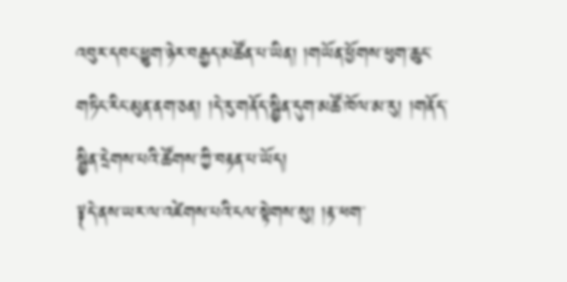འབུར་དབང་ཕྱུག་ཉེར་བརྒྱད་མཚོན་པ་ཡིན། །གཡོན་ཕྱོགས་ཕུག་ཆུང་གཏིང་རིང་མུན་ནག་ཅན། །དེ་རུ་གནོད་སྦྱིན་དུག་མཚོ་ཁོལ་མ་རུ། །གནོད་སྦྱིན་དྲེགས་པའི་ཚོགས་ཀྱི་བརྟན་པ་ཡོད།
༈དེ་ནས་ཡར་ལ་འཛེགས་པའི་ངལ་སྟེགས་སུ། །རྟ་ཕག་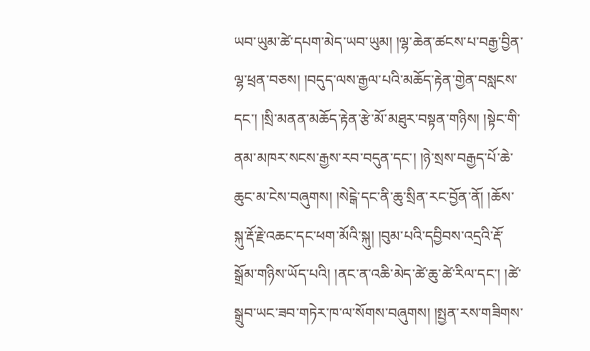ཡབ་ཡུམ་ཚེ་དཔག་མེད་ཡབ་ཡུམ། །ལྷ་ཆེན་ཚངས་པ་བརྒྱ་བྱིན་ལྷ་ཕྲན་བཅས། །བདུད་ལས་རྒྱལ་པའི་མཆོད་རྟེན་གྱེན་བསླངས་དང་། །སྲི་མནན་མཆོད་རྟེན་རྩེ་མོ་མཐུར་བསྟན་གཉིས། །སྟེང་གི་ནམ་མཁར་སངས་རྒྱས་རབ་བདུན་དང་། །ཉེ་སྲས་བརྒྱད་པོ་ཆེ་ཆུང་མ་ངེས་བཞུགས། །སེངྒེ་དང་ནི་ཆུ་སྲིན་རང་བྱོན་ནོ། །ཆོས་སྐུ་རྡོ་རྗེ་འཆང་དང་ཕག་མོའི་སྐུ། །བུམ་པའི་དབྱིབས་འདྲའི་རྡོ་སྒྲོམ་གཉིས་ཡོད་པའི། །ནང་ན་འཆི་མེད་ཚེ་ཆུ་ཚེ་རིལ་དང་། །ཚེ་སྒྲུབ་ཡང་ཟབ་གཏེར་ཁ་ལ་སོགས་བཞུགས། །སྤྱན་རས་གཟིགས་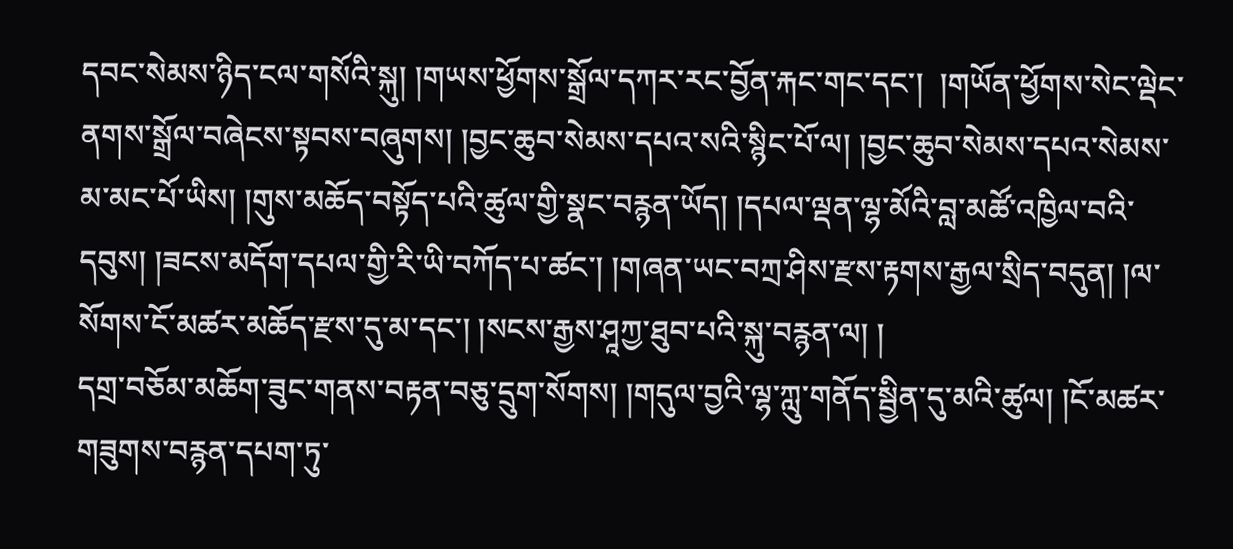དབང་སེམས་ཉིད་ངལ་གསོའི་སྐུ། །གཡས་ཕྱོགས་སྒྲོལ་དཀར་རང་བྱོན་རྐང་གང་དང་།  །གཡོན་ཕྱོགས་སེང་ལྡེང་ནགས་སྒྲོལ་བཞེངས་སྟབས་བཞུགས། །བྱང་ཆུབ་སེམས་དཔའ་སའི་སྙིང་པོ་ལ། །བྱང་ཆུབ་སེམས་དཔའ་སེམས་མ་མང་པོ་ཡིས། །གུས་མཆོད་བསྟོད་པའི་ཚུལ་གྱི་སྣང་བརྙན་ཡོད། །དཔལ་ལྡན་ལྷ་མོའི་བླ་མཚོ་འཁྱིལ་བའི་དབུས། །ཟངས་མདོག་དཔལ་གྱི་རི་ཡི་བཀོད་པ་ཚང་། །གཞན་ཡང་བཀྲ་ཤིས་རྫས་རྟགས་རྒྱལ་སྲིད་བདུན། །ལ་སོགས་ངོ་མཚར་མཆོད་རྫས་དུ་མ་དང་། །སངས་རྒྱས་ཤཱཀྱ་ཐུབ་པའི་སྐུ་བརྙན་ལ། །
དགྲ་བཅོམ་མཆོག་ཟུང་གནས་བརྟན་བཅུ་དྲུག་སོགས། །གདུལ་བྱའི་ལྷ་ཀླུ་གནོད་སྦྱིན་དུ་མའི་ཚུལ། །ངོ་མཚར་གཟུགས་བརྙན་དཔག་ཏུ་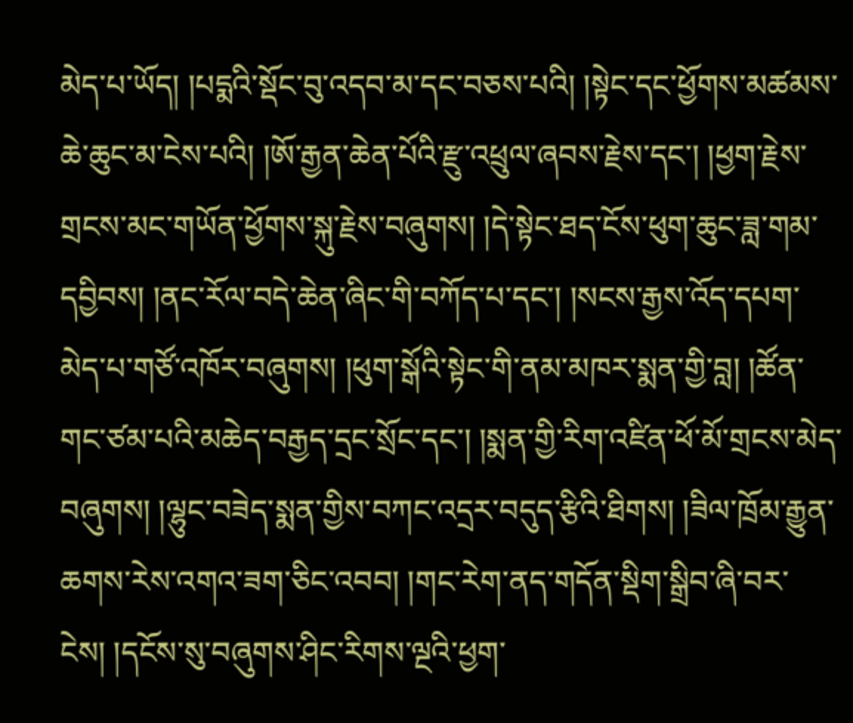མེད་པ་ཡོད། །པདྨའི་སྡོང་བུ་འདབ་མ་དང་བཅས་པའི། །སྟེང་དང་ཕྱོགས་མཚམས་ཆེ་ཆུང་མ་ངེས་པའི། །ཨོ་རྒྱན་ཆེན་པོའི་རྫུ་འཕྲུལ་ཞབས་རྗེས་དང་། །ཕྱག་རྗེས་གྲངས་མང་གཡོན་ཕྱོགས་སྐུ་རྗེས་བཞུགས། །དེ་སྟེང་ཐད་ངོས་ཕུག་ཆུང་ཟླ་གམ་དབྱིབས། །ནང་རོལ་བདེ་ཆེན་ཞིང་གི་བཀོད་པ་དང་། །སངས་རྒྱས་འོད་དཔག་མེད་པ་གཙོ་འཁོར་བཞུགས། །ཕུག་སྒོའི་སྟེང་གི་ནམ་མཁར་སྨན་གྱི་བླ། །ཚོན་གང་ཙམ་པའི་མཆེད་བརྒྱད་དྲང་སྲོང་དང་། །སྨན་གྱི་རིག་འཛིན་ཕོ་མོ་གྲངས་མེད་བཞུགས། །ལྷུང་བཟེད་སྨན་གྱིས་བཀང་འདྲར་བདུད་རྩིའི་ཐིགས། །ཟིལ་ཁྲོམ་རྒྱུན་ཆགས་རེས་འགའ་ཟག་ཅིང་འབབ། །གང་རེག་ནད་གདོན་སྡིག་སྒྲིབ་ཞི་བར་ངེས། །དངོས་སུ་བཞུགས་ཤིང་རིགས་ལྔའི་ཕྱག་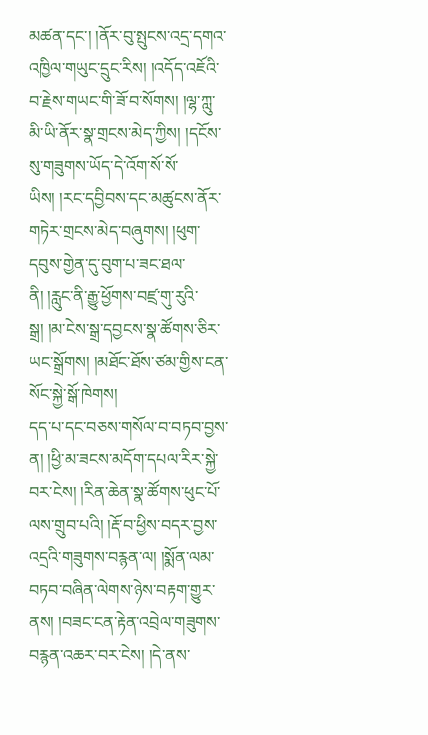མཚན་དང་། །ནོར་བུ་སྤུངས་འདྲ་དགའ་འཁྱིལ་གཡུང་དྲུང་རིས། །འདོད་འཇོའི་བ་རྗེས་གཡང་གི་ཟོ་བ་སོགས། །ལྷ་ཀླུ་མི་ཡི་ནོར་སྣ་གྲངས་མེད་ཀྱིས། །དངོས་སུ་གཟུགས་ཡོད་དེ་འོག་སོ་སོ་ཡིས། །རང་དབྱིབས་དང་མཚུངས་ནོར་གཏེར་གྲངས་མེད་བཞུགས། །ཕུག་དབུས་གྱེན་དུ་བུག་པ་ཟང་ཐལ་ནི། །རླུང་ནི་རྒྱུ་ཕྱོགས་བཛྲ་གུ་རུའི་སྒྲ། །མ་ངེས་སྒྲ་དབྱངས་སྣ་ཚོགས་ཅིར་ཡང་སྒྲོགས། །མཐོང་ཐོས་ཙམ་གྱིས་ངན་སོང་སྐྱེ་སྒོ་ཁེགས།
དད་པ་དང་བཅས་གསོལ་བ་བཏབ་བྱས་ན། །ཕྱི་མ་ཟངས་མདོག་དཔལ་རིར་སྐྱེ་བར་ངེས། །རིན་ཆེན་སྣ་ཚོགས་ཕུང་པོ་ལས་གྲུབ་པའི། །རྡོ་བ་ཕྱིས་བདར་བྱས་འདྲའི་གཟུགས་བརྙན་ལ། །སྨོན་ལམ་བཏབ་བཞིན་ལེགས་ཉེས་བརྟག་གྱུར་ནས། །བཟང་ངན་རྟེན་འབྲེལ་གཟུགས་བརྙན་འཆར་བར་ངེས། །དེ་ནས་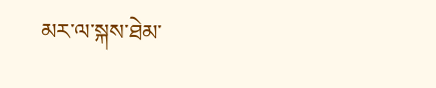མར་ལ་སྐས་ཐེམ་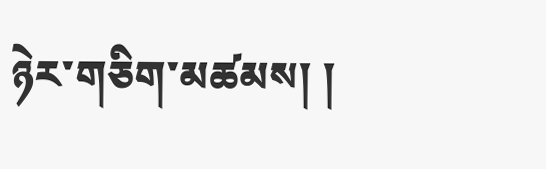ཉེར་གཅིག་མཚམས། །